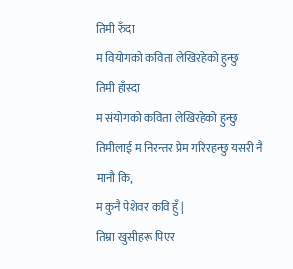तिमी रुँदा
म वियोगको कविता लेखिरहेको हुन्छु
तिमी हाँस्दा
म संयोगको कविता लेखिरहेको हुन्छु
तिमीलाई म निरन्तर प्रेम गरिरहन्छु यसरी नै
मानौ कि,
म कुनै पेशेवर कवि हुँ |
तिम्रा खुसीहरू पिएर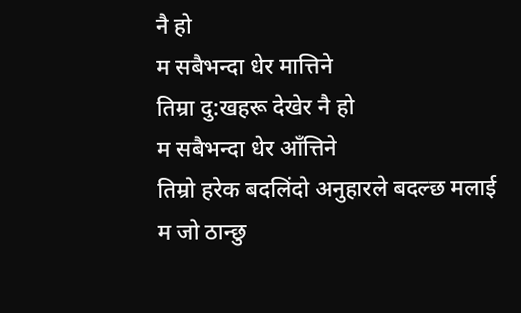नै हो
म सबैभन्दा धेर मात्तिने
तिम्रा दु:खहरू देखेर नै हो
म सबैभन्दा धेर आँत्तिने
तिम्रो हरेक बदलिंदो अनुहारले बदल्छ मलाई
म जो ठान्छु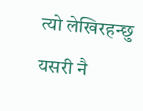त्यो लेखिरहन्छु यसरी नै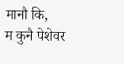मानौ कि,
म कुनै पेशेवर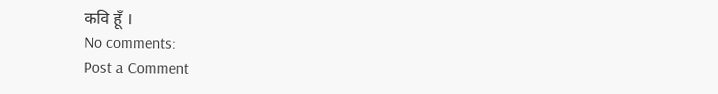कवि हूँ ।
No comments:
Post a Comment